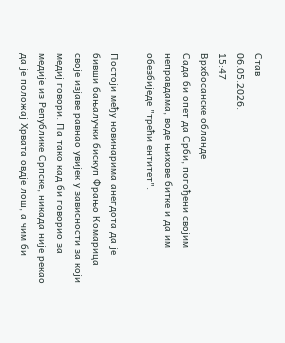Став
06.05.2026.
15:47
Врхбосанске обланде
Сада би опет да Срби, погођени својим неправдама, воде њихове битке и да им обезбиједе "трећи ентитет".

Постоји међу новинарима анегдота да је бивши бањалучки бискуп Фрањо Комарица своје изјаве равнао увијек у зависности за који медиј говори. Па тако кад би говорио за медије из Републике Српске, никада није рекао да је положај Хрвата овдје лош, а чим би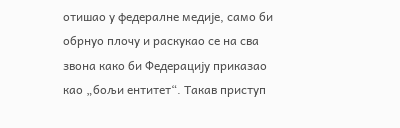отишао у федералне медије, само би обрнуо плочу и раскукао се на сва звона како би Федерацију приказао као „бољи ентитет“. Такав приступ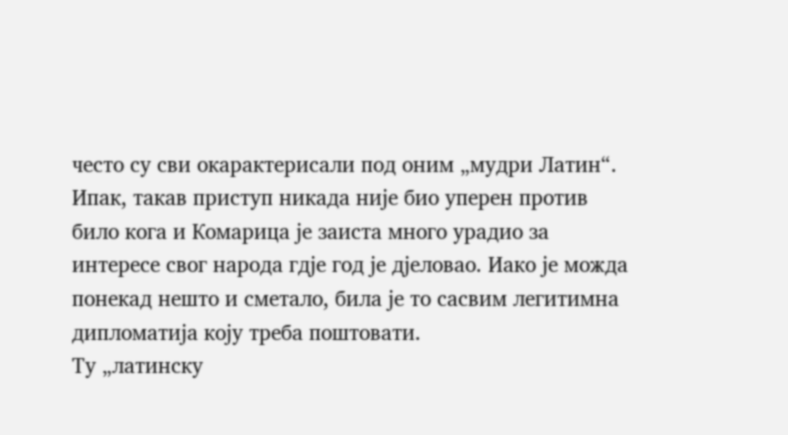често су сви окарактерисали под оним „мудри Латин“.
Ипак, такав приступ никада није био уперен против било кога и Комарица је заиста много урадио за интересе свог народа гдје год је дјеловао. Иако је можда понекад нешто и сметало, била је то сасвим легитимна дипломатија коју треба поштовати.
Ту „латинску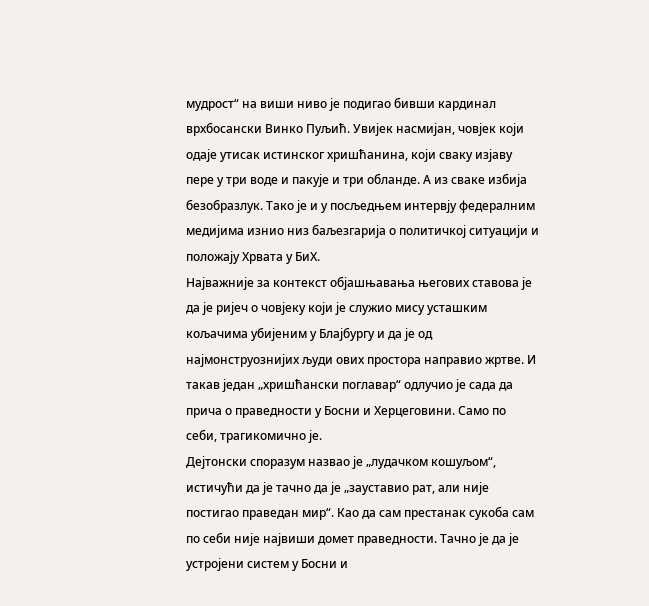мудрост“ на виши ниво је подигао бивши кардинал врхбосански Винко Пуљић. Увијек насмијан, човјек који одаје утисак истинског хришћанина, који сваку изјаву пере у три воде и пакује и три обланде. А из сваке избија безобразлук. Тако је и у посљедњем интервју федералним медијима изнио низ баљезгарија о политичкој ситуацији и положају Хрвата у БиХ.
Најважније за контекст објашњавања његових ставова је да је ријеч о човјеку који је служио мису усташким кољачима убијеним у Блајбургу и да је од најмонструознијих људи ових простора направио жртве. И такав један „хришћански поглавар“ одлучио је сада да прича о праведности у Босни и Херцеговини. Само по себи, трагикомично је.
Дејтонски споразум назвао је „лудачком кошуљом“, истичући да је тачно да је „зауставио рат, али није постигао праведан мир“. Као да сам престанак сукоба сам по себи није највиши домет праведности. Тачно је да је устројени систем у Босни и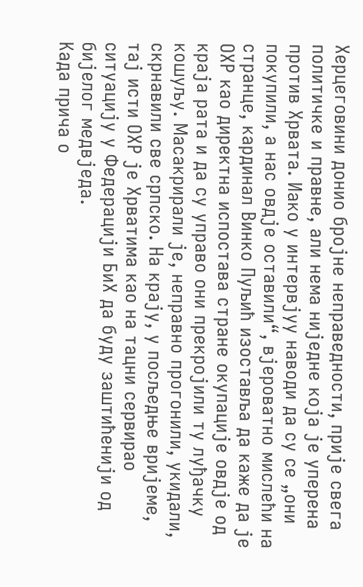Херцеговини донио бројне неправедности, прије свега политичке и правне, али нема ниједне која је уперена против Хрвата. Иако у интервјуу наводи да су се „они покупили, а нас овдје оставили“, вјероватно мислећи на странце, кардинал Винко Пуљић изоставља да каже да је ОХР као директна испостава стране окупације овдје од краја рата и да су управо они прекројили ту луђачку кошуљу. Масакрирали је, неправно прогонили, укидали, скрнавили све српско. На крају, у посљедње вријеме, тај исти ОХР је Хрватима као на тацни сервирао ситуацију у Федерацији БиХ да буду заштићенији од бијелог медвједа.
Када прича о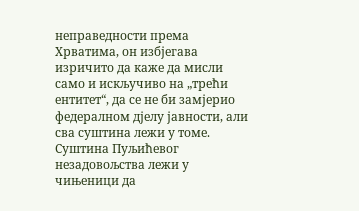неправедности према Хрватима, он избјегава изричито да каже да мисли само и искључиво на „трећи ентитет“, да се не би замјерио федералном дјелу јавности, али сва суштина лежи у томе. Суштина Пуљићевог незадовољства лежи у чињеници да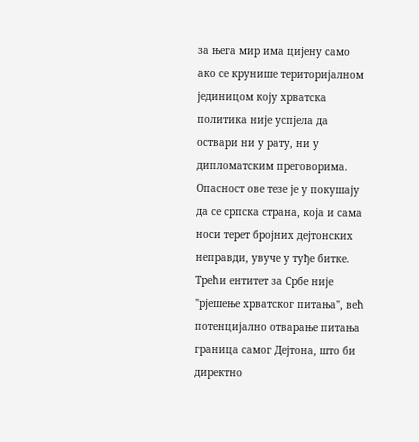за њега мир има цијену само ако се крунише територијалном јединицом коју хрватска политика није успјела да оствари ни у рату, ни у дипломатским преговорима. Опасност ове тезе је у покушају да се српска страна, која и сама носи терет бројних дејтонских неправди, увуче у туђе битке. Трећи ентитет за Србе није "рјешење хрватског питања", већ потенцијално отварање питања граница самог Дејтона, што би директно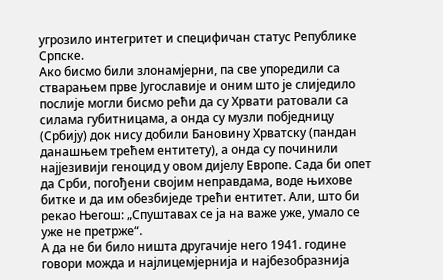угрозило интегритет и специфичан статус Републике Српске.
Ако бисмо били злонамјерни, па све упоредили са стварањем прве Југославије и оним што је слиједило послије могли бисмо рећи да су Хрвати ратовали са силама губитницама, а онда су музли побједницу (Србију) док нису добили Бановину Хрватску (пандан данашњем трећем ентитету), а онда су починили најјезивији геноцид у овом дијелу Европе. Сада би опет да Срби, погођени својим неправдама, воде њихове битке и да им обезбиједе трећи ентитет. Али, што би рекао Његош: „Спуштавах се ја на важе уже, умало се уже не претрже“.
А да не би било ништа другачије него 1941. године говори можда и најлицемјернија и најбезобразнија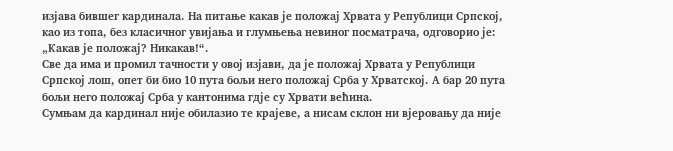изјава бившег кардинала. На питање какав је положај Хрвата у Републици Српској, као из топа, без класичног увијања и глумњења невиног посматрача, одговорио је: „Какав је положај? Никакав!“.
Све да има и промил тачности у овој изјави, да је положај Хрвата у Републици Српској лош, опет би био 10 пута бољи него положај Срба у Хрватској. А бар 20 пута бољи него положај Срба у кантонима гдје су Хрвати већина.
Сумњам да кардинал није обилазио те крајеве, а нисам склон ни вјеровању да није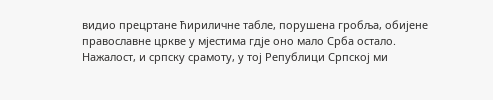видио прецртане ћириличне табле, порушена гробља, обијене православне цркве у мјестима гдје оно мало Срба остало. Нажалост, и српску срамоту, у тој Републици Српској ми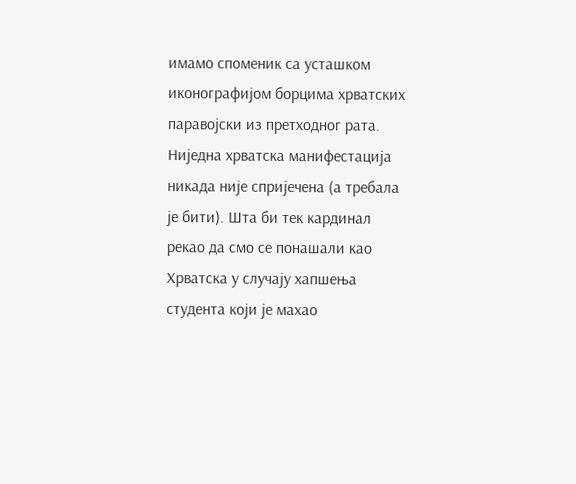имамо споменик са усташком иконографијом борцима хрватских паравојски из претходног рата. Ниједна хрватска манифестација никада није спријечена (а требала је бити). Шта би тек кардинал рекао да смо се понашали као Хрватска у случају хапшења студента који је махао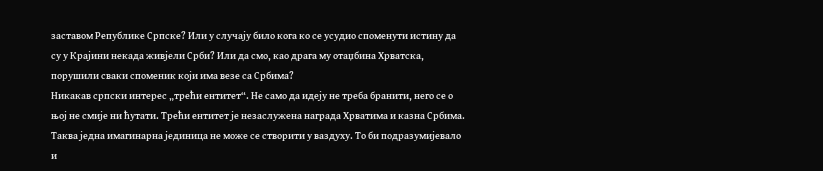заставом Републике Српске? Или у случају било кога ко се усудио споменути истину да су у Крајини некада живјели Срби? Или да смо, као драга му отаџбина Хрватска, порушили сваки споменик који има везе са Србима?
Никакав српски интерес „трећи ентитет“. Не само да идеју не треба бранити, него се о њој не смије ни ћутати. Трећи ентитет је незаслужена награда Хрватима и казна Србима. Таква једна имагинарна јединица не може се створити у ваздуху. То би подразумијевало и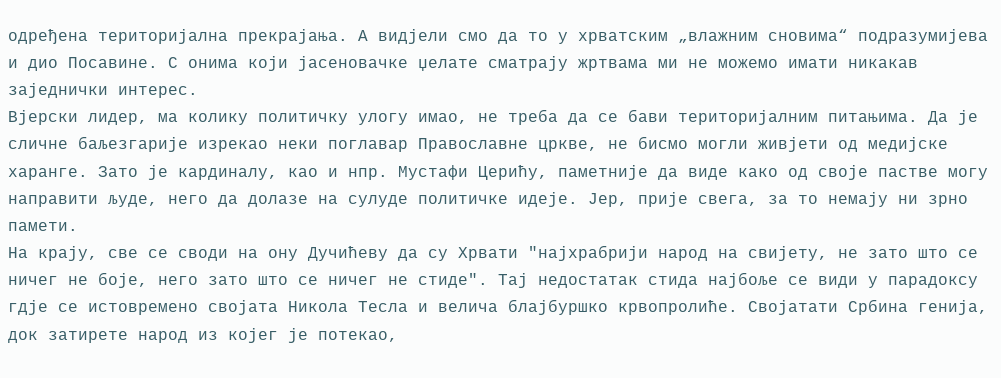одређена територијална прекрајања. А видјели смо да то у хрватским „влажним сновима“ подразумијева и дио Посавине. С онима који јасеновачке џелате сматрају жртвама ми не можемо имати никакав заједнички интерес.
Вјерски лидер, ма колику политичку улогу имао, не треба да се бави територијалним питањима. Да је сличне баљезгарије изрекао неки поглавар Православне цркве, не бисмо могли живјети од медијске харанге. Зато је кардиналу, као и нпр. Мустафи Церићу, паметније да виде како од своје пастве могу направити људе, него да долазе на сулуде политичке идеје. Јер, прије свега, за то немају ни зрно памети.
На крају, све се своди на ону Дучићеву да су Хрвати "најхрабрији народ на свијету, не зато што се ничег не боје, него зато што се ничег не стиде". Тај недостатак стида најбоље се види у парадоксу гдје се истовремено својата Никола Тесла и велича блајбуршко крвопролиће. Својатати Србина генија, док затирете народ из којег је потекао,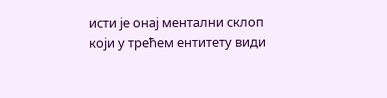исти је онај ментални склоп који у трећем ентитету види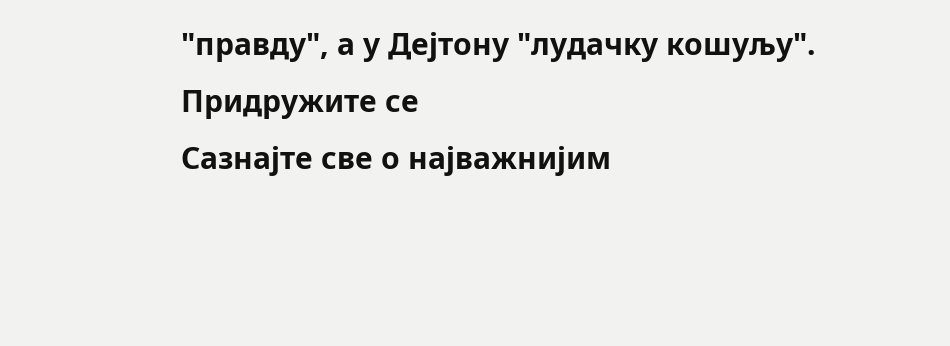"правду", а у Дејтону "лудачку кошуљу".
Придружите се
Сазнајте све о најважнијим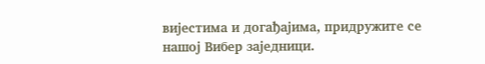вијестима и догађајима, придружите се нашој Вибер заједници.